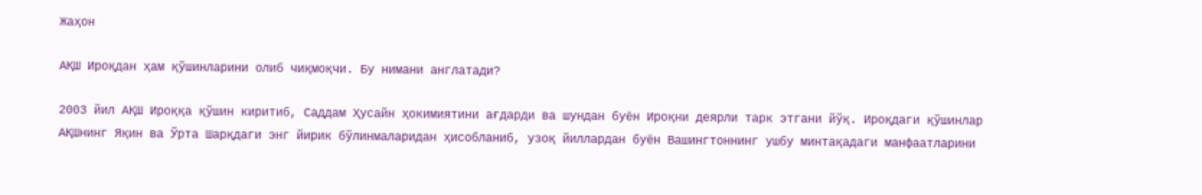Жаҳон

АҚШ Ироқдан ҳам қўшинларини олиб чиқмоқчи. Бу нимани англатади?

2003 йил АҚШ Ироққа қўшин киритиб, Саддам Ҳусайн ҳокимиятини ағдарди ва шундан буён Ироқни деярли тарк этгани йўқ. Ироқдаги қўшинлар АҚШнинг Яқин ва Ўрта Шарқдаги энг йирик бўлинмаларидан ҳисобланиб, узоқ йиллардан буён Вашингтоннинг ушбу минтақадаги манфаатларини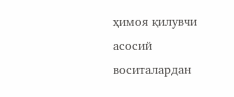ҳимоя қилувчи асосий воситалардан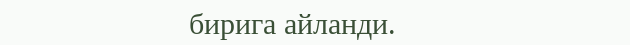бирига айланди.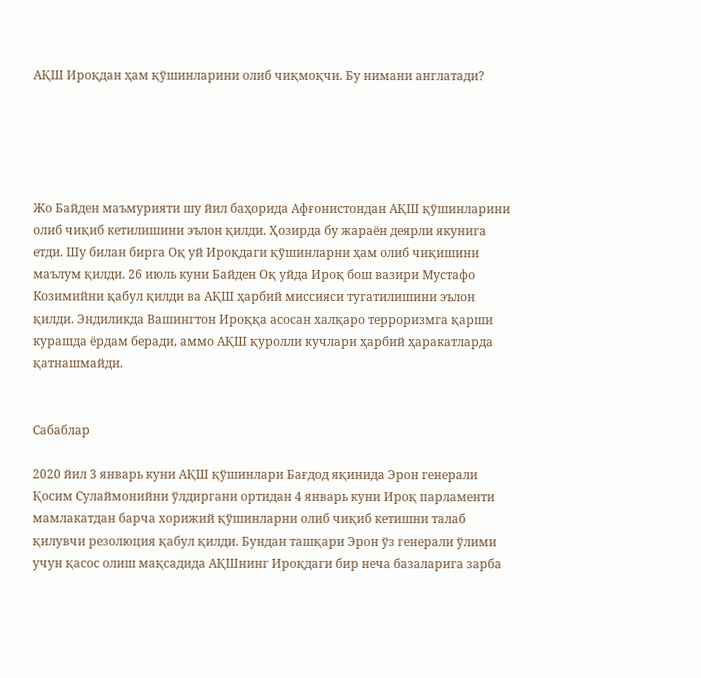АҚШ Ироқдан ҳам қўшинларини олиб чиқмоқчи. Бу нимани англатади?





Жо Байден маъмурияти шу йил баҳорида Афғонистондан АҚШ қўшинларини олиб чиқиб кетилишини эълон қилди. Ҳозирда бу жараён деярли якунига етди. Шу билан бирга Оқ уй Ироқдаги қўшинларни ҳам олиб чиқишини маълум қилди. 26 июль куни Байден Оқ уйда Ироқ бош вазири Мустафо Козимийни қабул қилди ва АҚШ ҳарбий миссияси тугатилишини эълон қилди. Эндиликда Вашингтон Ироққа асосан халқаро терроризмга қарши курашда ёрдам беради, аммо АҚШ қуролли кучлари ҳарбий ҳаракатларда қатнашмайди.


Сабаблар

2020 йил 3 январь куни АҚШ қўшинлари Бағдод яқинида Эрон генерали Қосим Сулаймонийни ўлдиргани ортидан 4 январь куни Ироқ парламенти мамлакатдан барча хорижий қўшинларни олиб чиқиб кетишни талаб қилувчи резолюция қабул қилди. Бундан ташқари Эрон ўз генерали ўлими учун қасос олиш мақсадида АҚШнинг Ироқдаги бир неча базаларига зарба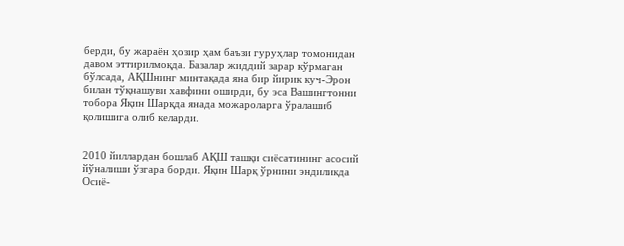берди, бу жараён ҳозир ҳам баъзи гуруҳлар томонидан давом эттирилмоқда. Базалар жиддий зарар кўрмаган бўлсада, АҚШнинг минтақада яна бир йирик куч-Эрон билан тўқнашуви хавфини оширди, бу эса Вашингтонни тобора Яқин Шарқда янада можароларга ўралашиб қолишига олиб келарди.


2010 йиллардан бошлаб АҚШ ташқи сиёсатининг асосий йўналиши ўзгара борди. Яқин Шарқ ўрнини эндиликда Осиё-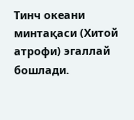Тинч океани минтақаси (Хитой атрофи) эгаллай бошлади.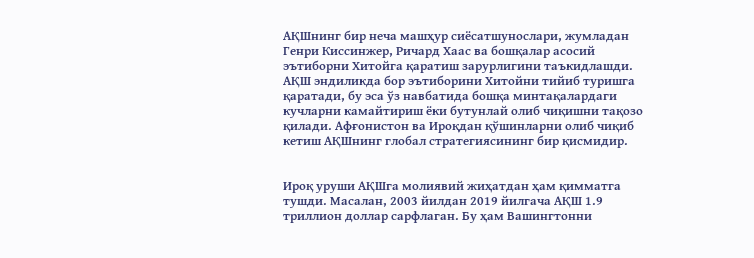АҚШнинг бир неча машҳур сиёсатшунослари, жумладан Генри Киссинжер, Ричард Хаас ва бошқалар асосий эътиборни Хитойга қаратиш зарурлигини таъкидлашди. АҚШ эндиликда бор эътиборини Хитойни тийиб туришга қаратади, бу эса ўз навбатида бошқа минтақалардаги кучларни камайтириш ёки бутунлай олиб чиқишни тақозо қилади. Афғонистон ва Ироқдан қўшинларни олиб чиқиб кетиш АҚШнинг глобал стратегиясининг бир қисмидир.


Ироқ уруши АҚШга молиявий жиҳатдан ҳам қимматга тушди. Масалан, 2003 йилдан 2019 йилгача АҚШ 1.9 триллион доллар сарфлаган. Бу ҳам Вашингтонни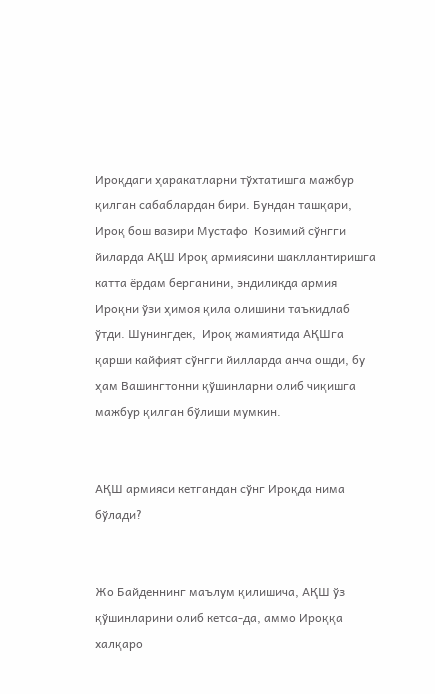Ироқдаги ҳаракатларни тўхтатишга мажбур қилган сабаблардан бири. Бундан ташқари, Ироқ бош вазири Мустафо  Козимий сўнгги йиларда АҚШ Ироқ армиясини шакллантиришга катта ёрдам берганини, эндиликда армия Ироқни ўзи ҳимоя қила олишини таъкидлаб ўтди. Шунингдек,  Ироқ жамиятида АҚШга қарши кайфият сўнгги йилларда анча ошди, бу ҳам Вашингтонни қўшинларни олиб чиқишга мажбур қилган бўлиши мумкин.


АҚШ армияси кетгандан сўнг Ироқда нима бўлади?


Жо Байденнинг маълум қилишича, АҚШ ўз қўшинларини олиб кетса-да, аммо Ироққа халқаро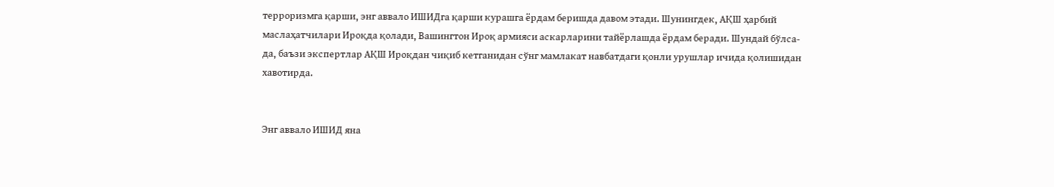терроризмга қарши, энг аввало ИШИДга қарши курашга ёрдам беришда давом этади. Шунингдек, АҚШ ҳарбий маслаҳатчилари Ироқда қолади, Вашингтон Ироқ армияси аскарларини тайёрлашда ёрдам беради. Шундай бўлса-да, баъзи экспертлар АҚШ Ироқдан чиқиб кетганидан сўнг мамлакат навбатдаги қонли урушлар ичида қолишидан хавотирда.


Энг аввало ИШИД яна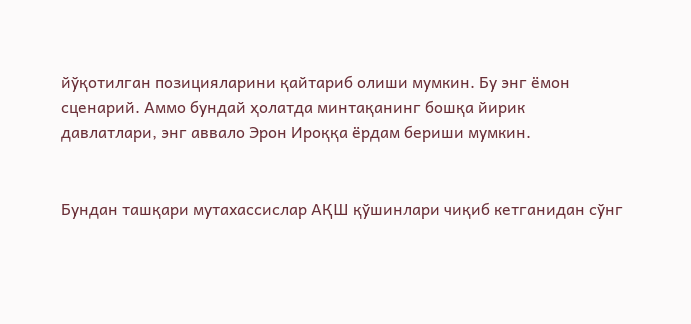йўқотилган позицияларини қайтариб олиши мумкин. Бу энг ёмон сценарий. Аммо бундай ҳолатда минтақанинг бошқа йирик давлатлари, энг аввало Эрон Ироққа ёрдам бериши мумкин.


Бундан ташқари мутахассислар АҚШ қўшинлари чиқиб кетганидан сўнг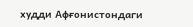худди Афғонистондаги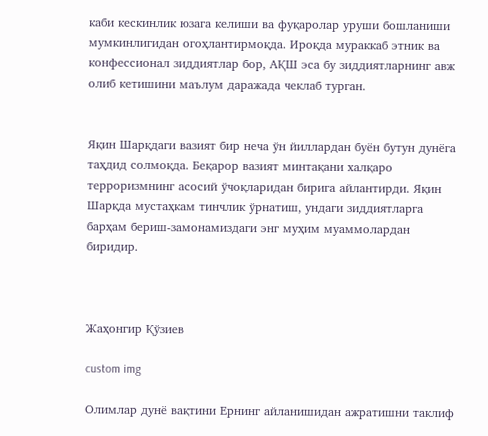каби кескинлик юзага келиши ва фуқаролар уруши бошланиши мумкинлигидан огоҳлантирмоқда. Ироқда мураккаб этник ва конфессионал зиддиятлар бор, АҚШ эса бу зиддиятларнинг авж олиб кетишини маълум даражада чеклаб турган.


Яқин Шарқдаги вазият бир неча ўн йиллардан буён бутун дунёга таҳдид солмоқда. Беқарор вазият минтақани халқаро терроризмнинг асосий ўчоқларидан бирига айлантирди. Яқин Шарқда мустаҳкам тинчлик ўрнатиш, ундаги зиддиятларга барҳам бериш-замонамиздаги энг муҳим муаммолардан биридир.



Жаҳонгир Қўзиев

custom img

Олимлар дунё вақтини Ернинг айланишидан ажратишни таклиф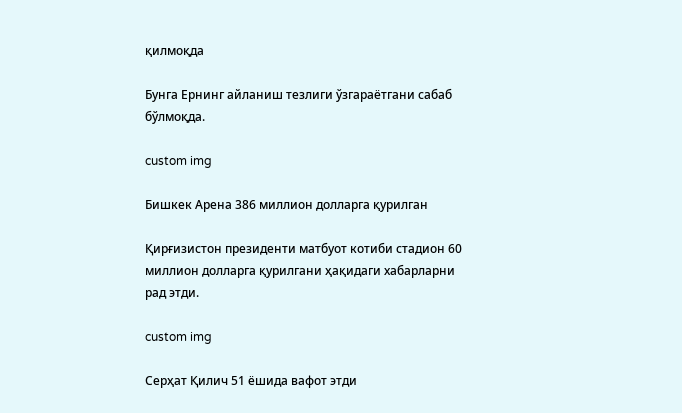қилмоқда

Бунга Ернинг айланиш тезлиги ўзгараётгани сабаб бўлмоқда.

custom img

Бишкек Арена 386 миллион долларга қурилган

Қирғизистон президенти матбуот котиби стадион 60 миллион долларга қурилгани ҳақидаги хабарларни рад этди.

custom img

Серҳат Қилич 51 ёшида вафот этди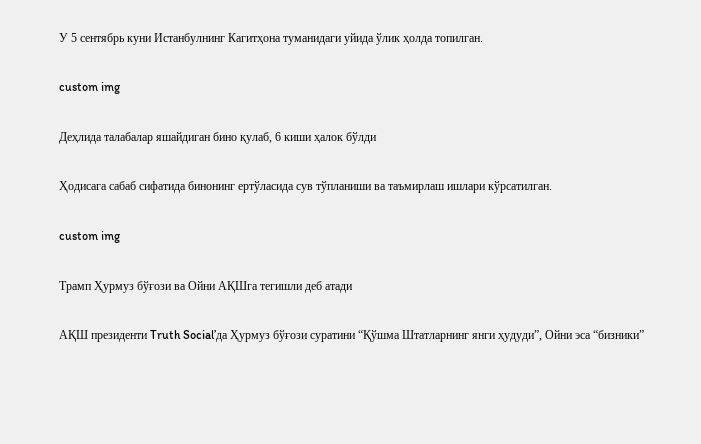У 5 сентябрь куни Истанбулнинг Кагитҳона туманидаги уйида ўлик ҳолда топилган.

custom img

Деҳлида талабалар яшайдиган бино қулаб, 6 киши ҳалок бўлди

Ҳодисага сабаб сифатида бинонинг ертўласида сув тўпланиши ва таъмирлаш ишлари кўрсатилган.

custom img

Трамп Ҳурмуз бўғози ва Ойни АҚШга тегишли деб атади

АҚШ президенти Truth Social’да Ҳурмуз бўғози суратини “Қўшма Штатларнинг янги ҳудуди”, Ойни эса “бизники”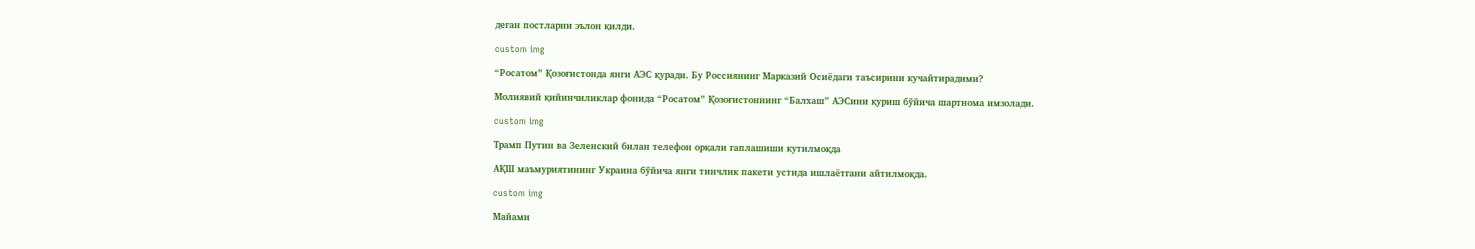деган постларни эълон қилди.

custom img

“Росатом” Қозоғистонда янги АЭС қуради. Бу Россиянинг Марказий Осиёдаги таъсирини кучайтирадими?

Молиявий қийинчиликлар фонида “Росатом” Қозоғистоннинг “Балхаш” АЭСини қуриш бўйича шартнома имзолади.

custom img

Трамп Путин ва Зеленский билан телефон орқали гаплашиши кутилмоқда

АҚШ маъмуриятининг Украина бўйича янги тинчлик пакети устида ишлаётгани айтилмоқда.

custom img

Майами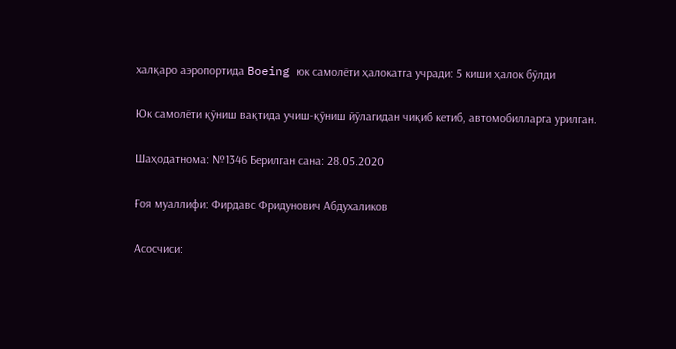халқаро аэропортида Boeing юк самолёти ҳалокатга учради: 5 киши ҳалок бўлди

Юк самолёти қўниш вақтида учиш-қўниш йўлагидан чиқиб кетиб, автомобилларга урилган.

Шаҳодатнома: №1346 Берилган сана: 28.05.2020

Ғоя муаллифи: Фирдавс Фридунович Абдухаликов

Асосчиси: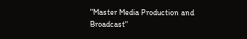"Master Media Production and Broadcast"